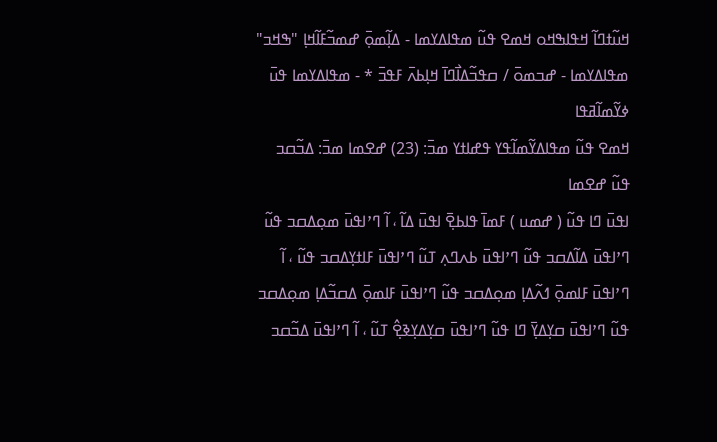ߞߎ߬ߙߣߊ߬ ߞߟߊߒߞߋ ߞߘߐ ߟߎ߬ ߘߟߊߡߌߘߊ - ߡߊ߲߬ߘߋ߲߫ ߝߘߏ߬ߓߊ߬ߞߊ߲ "ߒߞߏ" ߘߟߊߡߌߘߊ - ߝߏߘߋ߫ / ߛߟߏ߬ߡߊ߯ߣߊ߫ ߞߊ߲ߕߍ߫ ߓߟߏ߫ * - ߘߟߊߡߌߘߊ ߟߎ߫ ߦߌ߬ߘߊ߬ߥߟߊ
ߞߘߐ ߟߎ߬ ߘߟߊߡߌ߬ߘߊ߬ߟߌ ߟߝߊߙߌ ߘߏ߫: (23) ߝߐߘߊ ߘߏ߫: ߡߏ߬ߛߏ ߟߎ߬ ߝߐߘߊ
ߊߟߎ߫ ߣߊ ߟߎ߬ ( ߝߘߎ ) ߓߘߊ߫ ߟߊߕߐ߲߫ ߊߟߎ߫ ߡߊ߬ ، ߊ߬ ߣߴߊߟߎ߫ ߘߋ߲ߡߛߏ ߟߎ߬ ߣߴߊߟߎ߫ ߡߊ߬ߡߛߏ ߟߎ߬ ߣߴߊߟߎ߫ ߕߍߣߍ߲ ߠߎ߬ ߣߴߊߟߎ߫ ߓߊߙߌ߲ߡߛߏ ߟߎ߬ ، ߊ߬ ߣߴߊߟߎ߫ ߓߊߘߋ߲߫ ߗߍ߬ߡߊ߲ ߘߋ߲ߡߛߏ ߟߎ߬ ߣߴߊߟߎ߫ ߓߊߘߋ߲߫ ߡߛߏ߬ߡߊ߲ ߘߋ߲ߡߛߏ ߟߎ߬ ߣߴߊߟߎ߫ ߛߌ߲ߡߌ߲߫ ߣߊ ߟߎ߬ ߣߴߊߟߎ߫ ߛߌ߲ߡߌ߲ߢߐ߲߮ ߠߎ߬ ، ߊ߬ ߣߴߊߟߎ߫ ߡߏ߬ߛߏ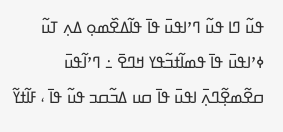ߟߎ߬ ߣߊ ߟߎ߬ ߣߴߊߟߎ߫ ߟߊ߫ ߟߊ߬ߡߐ߰ߘߋ߲ ߡߍ߲ ߠߎ߬ ߦߴߊߟߎ߫ ߟߊ߫ ߟߘߊ߬ߙߏ߬ߟߌ ߞߣߐ߫ ߸ ߣߴߊ߬ߟߎ߫ ߛߐ߬ߘߐ߲߬ߣߍ߲߫ ߊߟߎ߫ ߟߊ߫ ߛߎ ߡߏ߬ߛߏ ߟߎ߬ ߟߊ߫ ، ߓߊ߬ߙߌ߬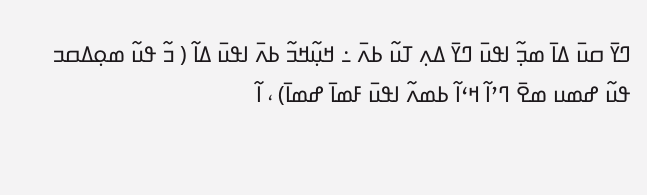ߣߌ߫ ߛߎ߫ ߡߊ߫ ߘߏ߲߬ ߊߟߎ߫ ߣߌ߫ ߡߍ߲ ߠߎ߬ ߕߍ߫ ߸ ߞߎ߲߬ߞߏ߬ ߕߍ߫ ߊߟߎ߫ ߡߊ߬ ( ߏ߬ ߟߎ߬ ߘߋ߲ߡߛߏ ߟߎ߬ ߝߘߎ ߘߐ߫ ߣߴߊ߬ ߞߵߊ߬ ߕߘߍ߬ ߊߟߎ߫ ߓߘߊ߫ ߝߘߊ߫) ، ߊ߬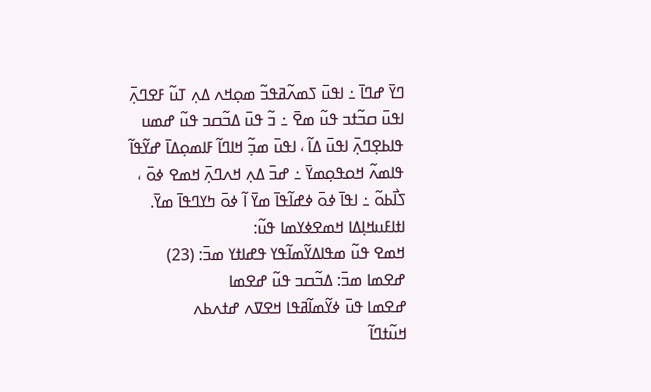ߣߌ߫ ߝߣߊ߫ ߸ ߊߟߎ߫ ߖߘߍ߬ߥߟߏ߬ ߘߋ߲ߞߍ ߡߍ߲ ߠߎ߬ ߓߐߣߍ߲߫ ߊߟߎ߫ ߛߏ߬ߙߏ ߟߎ߬ ߘߐ߫ ߸ ߏ߬ ߟߎ߫ ߡߏ߬ߛߏ ߟߎ߬ ߝߘߎ ߟߊߕߐ߲ߣߍ߲߫ ߊߟߎ߫ ߡߊ߬ ، ߊߟߎ߫ ߘߏ߲߬ ߞߊߣߊ߬ ߓߊߘߋ߲ߡߊ߫ ߝߌ߬ߟߊ߬ ߟߊߘߍ߬ ߞߋߟߋ߲ߘߌ߫ ߸ ߝߏ߫ ߡߍ߲ ߞߍߣߍ߲߫ ߞߘߐ ߦߋ߫ ، ߖߊ߯ߕߋ߬ ߸ ߊߟߊ߫ ߦߋ߫ ߦߝߊ߬ߟߊ߫ ߘߌ߫ ߊ߬ ߦߋ߫ ߤߌߣߟߊ߫ ߘߌ߫.
ߊߙߊߓߎߞߊ߲ߡߊ ߞߘߐߦߌߘߊ ߟߎ߬:
ߞߘߐ ߟߎ߬ ߘߟߊߡߌ߬ߘߊ߬ߟߌ ߟߝߊߙߌ ߘߏ߫: (23) ߝߐߘߊ ߘߏ߫: ߡߏ߬ߛߏ ߟߎ߬ ߝߐߘߊ
ߝߐߘߊ ߟߎ߫ ߦߌ߬ߘߊ߬ߥߟߊ ߞߐߜߍ ߝߙߍߕߍ
ߞߎ߬ߙߣߊ߬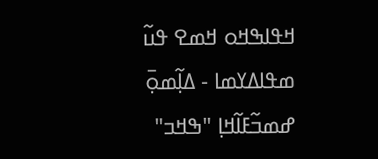ߞߟߊߒߞߋ ߞߘߐ ߟߎ߬ ߘߟߊߡߌߘߊ - ߡߊ߲߬ߘߋ߲߫ ߝߘߏ߬ߓߊ߬ߞߊ߲ "ߒߞߏ"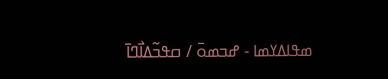ߘߟߊߡߌߘߊ - ߝߏߘߋ߫ / ߛߟߏ߬ߡߊ߯ߣߊ߫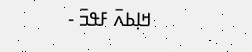ߞߊ߲ߕߍ߫ ߓߟߏ߫ -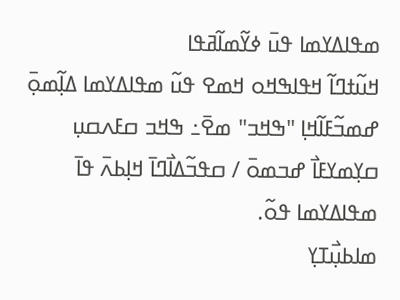ߘߟߊߡߌߘߊ ߟߎ߫ ߦߌ߬ߘߊ߬ߥߟߊ
ߞߎ߬ߙߣߊ߬ ߞߟߊߒߞߋ ߞߘߐ ߟߎ߬ ߘߟߊߡߌߘߊ ߡߊ߲߬ߘߋ߲߫ ߝߘߏ߬ߓߊ߬ߞߊ߲ "ߒߞߏ" ߘߐ߫߸ ߒߞߏ ߛߓߍߛߎ߲ ߛߌ߲ߘߌߓߊ߯ ߝߏߘߋ߫ / ߛߟߏ߬ߡߊ߯ߣߊ߫ ߞߊ߲ߕߍ߫ ߟߊ߫ ߘߟߊߡߌߘߊ ߟߋ߬.
ߘߊߕߎ߲߯ߠߌ߲